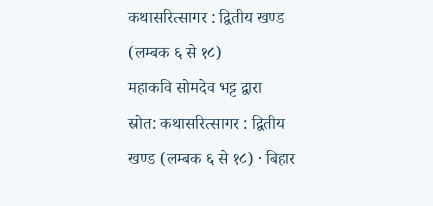कथासरित्सागर : द्वितीय खण्ड (लम्बक ६ से १८)
महाकवि सोमदेव भट्ट द्वारा
स्रोत: कथासरित्सागर : द्वितीय खण्ड (लम्बक ६ से १८) · बिहार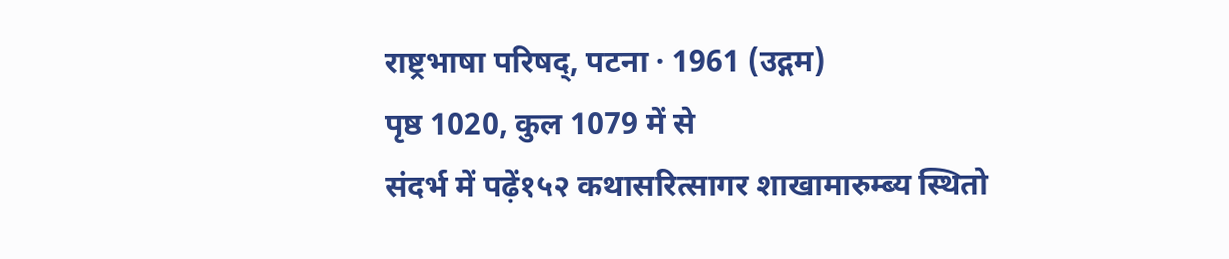राष्ट्रभाषा परिषद्, पटना · 1961 (उद्गम)
पृष्ठ 1020, कुल 1079 में से
संदर्भ में पढ़ें१५२ कथासरित्सागर शाखामारुम्ब्य स्थितो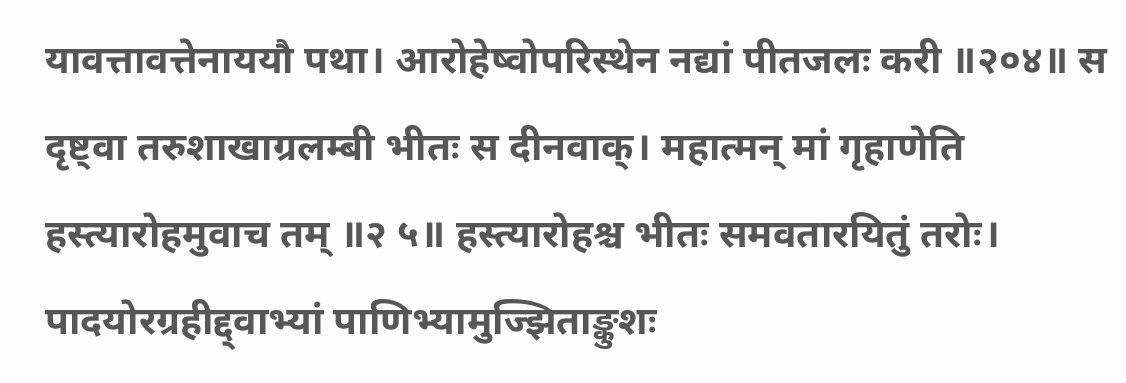यावत्तावत्तेनाययौ पथा। आरोहेष्वोपरिस्थेन नद्यां पीतजलः करी ॥२०४॥ स दृष्ट्वा तरुशाखाग्रलम्बी भीतः स दीनवाक्। महात्मन् मां गृहाणेति हस्त्यारोहमुवाच तम् ॥२ ५॥ हस्त्यारोहश्च भीतः समवतारयितुं तरोः। पादयोरग्रहीद्द्वाभ्यां पाणिभ्यामुज्झिताङ्कुशः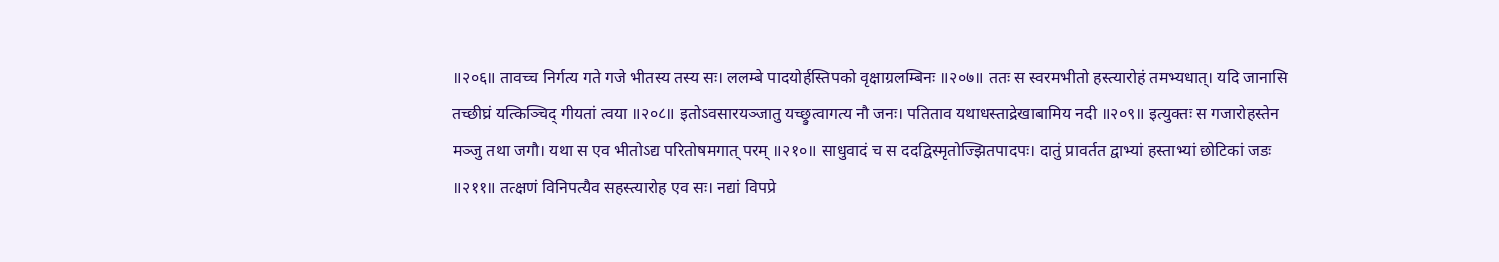॥२०६॥ तावच्च निर्गत्य गते गजे भीतस्य तस्य सः। ललम्बे पादयोर्हस्तिपको वृक्षाग्रलम्बिनः ॥२०७॥ ततः स स्वरमभीतो हस्त्यारोहं तमभ्यधात्। यदि जानासि तच्छीघ्रं यत्किञ्चिद् गीयतां त्वया ॥२०८॥ इतोऽवसारयञ्जातु यच्छ्रुत्वागत्य नौ जनः। पतिताव यथाधस्ताद्रेखाबामिय नदी ॥२०९॥ इत्युक्तः स गजारोहस्तेन मञ्जु तथा जगौ। यथा स एव भीतोऽद्य परितोषमगात् परम् ॥२१०॥ साधुवादं च स ददद्विस्मृतोज्झितपादपः। दातुं प्रावर्तत द्वाभ्यां हस्ताभ्यां छोटिकां जडः ॥२११॥ तत्क्षणं विनिपत्यैव सहस्त्यारोह एव सः। नद्यां विपप्रे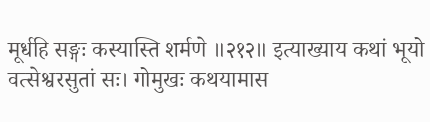मूर्धहि सङ्गः कस्यास्ति शर्मणे ॥२१२॥ इत्याख्याय कथां भूयो वत्सेश्वरसुतां सः। गोमुखः कथयामास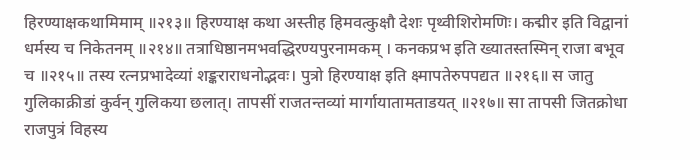हिरण्याक्षकथामिमाम् ॥२१३॥ हिरण्याक्ष कथा अस्तीह हिमवत्कुक्षौ देशः पृथ्वीशिरोमणिः। कद्मीर इति विद्वानां धर्मस्य च निकेतनम् ॥२१४॥ तत्राधिष्ठानमभवद्धिरण्यपुरनामकम् । कनकप्रभ इति ख्यातस्तस्मिन् राजा बभूव च ॥२१५॥ तस्य रत्नप्रभादेव्यां शङ्कराराधनोद्भवः। पुत्रो हिरण्याक्ष इति क्ष्मापतेरुपपद्यत ॥२१६॥ स जातु गुलिकाक्रीडां कुर्वन् गुलिकया छलात्। तापसीं राजतन्तव्यां मार्गायातामताडयत् ॥२१७॥ सा तापसी जितक्रोधा राजपुत्रं विहस्य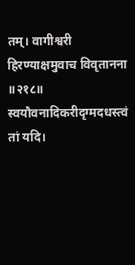तम्। वागीश्वरी हिरण्याक्षमुवाच विवृतानना ॥२१८॥ स्वयौवनादिकरीदृग्मदधस्त्वं तां यदि।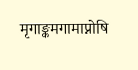मृगाङ्कमगामाप्नोषि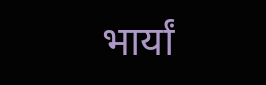भार्यां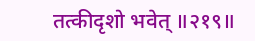तत्कीदृशो भवेत् ॥२१९॥